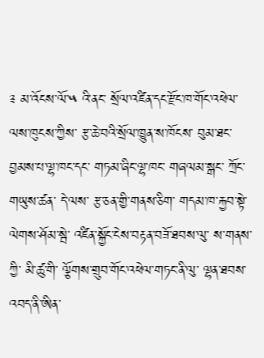༉ མ་འོངས་ལོ་༥ འི་ནང་ སྲོལ་འཛིན་དང་རྫོང་ཁ་གོང་འཕེལ་ལས་ཁུངས་ཀྱིས་ རྩ་ཆེ་བའི་སྲོལ་ཁྱུན་ས་ཁོངས་ བུམ་ཐང་བྱམས་པ་ལྷ་ཁང་དང་ གཏམ་ཞིང་ལྷ་ཁང་ གཞལམ་སྒང་ ཀྲོང་གཡུས་ཚན་ དེ་ལས་ རྩ་ཅན་གྱི་གནས་ཅིག་ གདམ་ཁ་རྐྱབ་སྟེ་ ལེགས་ཤོམ་སྦེ་ འཛིན་སྐྱོང་ངེས་བརྟན་བཟོ་ཐབས་ལུ་ ས་གནས་ཀྱི་ མི་ཚུ་གི་ ལྕོགས་གྲུབ་གོང་འཕེལ་གཏང་ནི་ལུ་ ལྷན་ཐབས་འབད་ནི་ཨིན་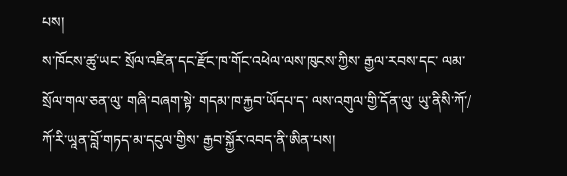པས།
ས་ཁོངས་ཚུ་ཡང་ སྲོལ་འཛིན་དང་རྫོང་ཁ་གོང་འཕེལ་ལས་ཁུངས་ཀྱིས་ རྒྱལ་རབས་དང་ ལམ་སྲོལ་གལ་ཅན་ལུ་ གཞི་བཞག་སྟེ་ གདམ་ཁ་རྐྱབ་ཡོདཔ་ད་ ལས་འགུལ་གྱི་དོན་ལུ་ ཡུ་ནིསི་ཀོ་/ ཀོ་རི་ཡཱན་བློ་གཏད་མ་དངུལ་གྱིས་ རྒྱབ་སྐྱོར་འབད་ནི་ཨིན་པས།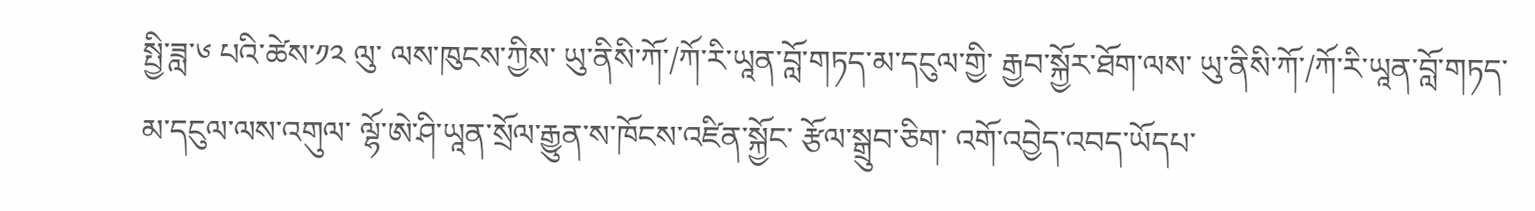སྤྱི་ཟླ་༦ པའི་ཚེས་༡༢ ལུ་ ལས་ཁུངས་ཀྱིས་ ཡུ་ནིསི་ཀོ་/ཀོ་རི་ཡཱན་བློ་གཏད་མ་དངུལ་གྱི་ རྒྱབ་སྐྱོར་ཐོག་ལས་ ཡུ་ནིསི་ཀོ་/ཀོ་རི་ཡཱན་བློ་གཏད་མ་དངུལ་ལས་འགུལ་ ལྷོ་ཨེ་ཤི་ཡཱན་སྲོལ་རྒྱུན་ས་ཁོངས་འཛིན་སྐྱོང་ རྩོལ་སྒྲུབ་ཅིག་ འགོ་འབྱེད་འབད་ཡོདཔ་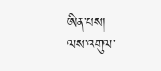ཨིན་པས།
ལས་འགུལ་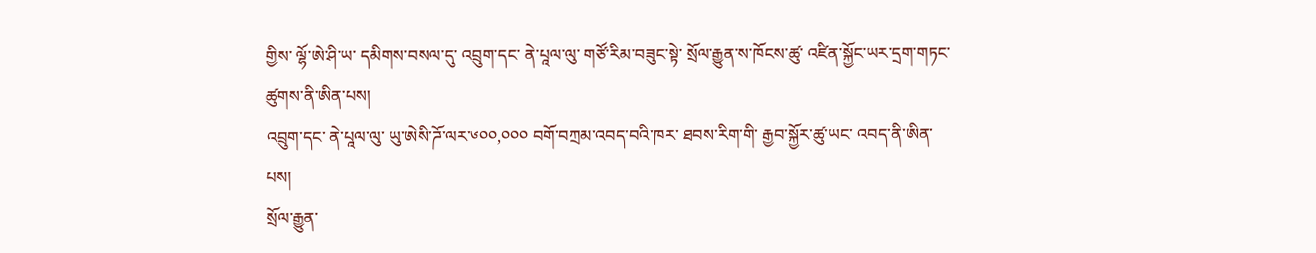གྱིས་ ལྷོ་ཨེ་ཤི་ཡ་ དམིགས་བསལ་དུ་ འབྲུག་དང་ ནེ་པཱལ་ལུ་ གཙོ་རིམ་བཟུང་སྟེ་ སྲོལ་རྒྱུན་ས་ཁོངས་ཚུ་ འཛིན་སྐྱོང་ཡར་དྲག་གཏང་ཚུགས་ནི་ཨིན་པས།
འབྲུག་དང་ ནེ་པཱལ་ལུ་ ཡུ་ཨེསི་ཌོ་ལར་༦༠༠,༠༠༠ བགོ་བཀྲམ་འབད་བའི་ཁར་ ཐབས་རིག་གི་ རྒྱབ་སྐྱོར་ཚུ་ཡང་ འབད་ནི་ཨིན་པས།
སྲོལ་རྒྱུན་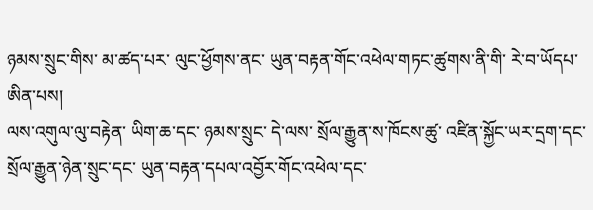ཉམས་སྲུང་གིས་ མ་ཚད་པར་ ལུང་ཕྱོགས་ནང་ ཡུན་བརྟན་གོང་འཕེལ་གཏང་ཚུགས་ནི་གི་ རེ་བ་ཡོདཔ་ཨིན་པས།
ལས་འགུལ་ལུ་བརྟེན་ ཡིག་ཆ་དང་ ཉམས་སྲུང་ དེ་ལས་ སྲོལ་རྒྱུན་ས་ཁོངས་ཚུ་ འཛིན་སྐྱོང་ཡར་དྲག་དང་ སྲོལ་རྒྱུན་ཉེན་སྲུང་དང་ ཡུན་བརྟན་དཔལ་འབྱོར་གོང་འཕེལ་དང་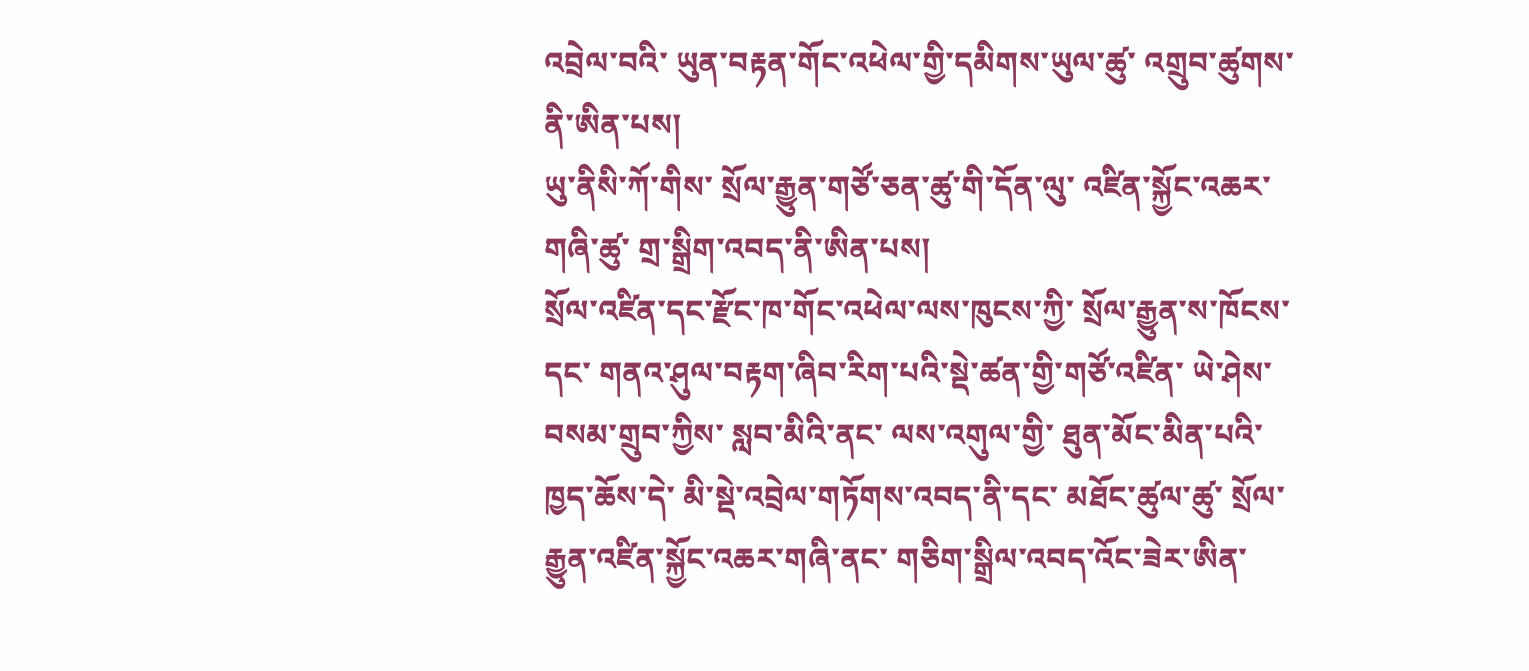འབྲེལ་བའི་ ཡུན་བརྟན་གོང་འཕེལ་གྱི་དམིགས་ཡུལ་ཚུ་ འགྲུབ་ཚུགས་ནི་ཨིན་པས།
ཡུ་ནིསི་ཀོ་གིས་ སྲོལ་རྒྱུན་གཙོ་ཅན་ཚུ་གི་དོན་ལུ་ འཛིན་སྐྱོང་འཆར་གཞི་ཚུ་ གྲ་སྒྲིག་འབད་ནི་ཨིན་པས།
སྲོལ་འཛིན་དང་རྫོང་ཁ་གོང་འཕེལ་ལས་ཁུངས་ཀྱི་ སྲོལ་རྒྱུན་ས་ཁོངས་དང་ གནའ་ཤུལ་བརྟག་ཞིབ་རིག་པའི་སྡེ་ཚན་གྱི་གཙོ་འཛིན་ ཡེ་ཤེས་བསམ་གྲུབ་ཀྱིས་ སླབ་མིའི་ནང་ ལས་འགུལ་གྱི་ ཐུན་མོང་མིན་པའི་ཁྱད་ཆོས་དེ་ མི་སྡེ་འབྲེལ་གཏོགས་འབད་ནི་དང་ མཐོང་ཚུལ་ཚུ་ སྲོལ་རྒྱུན་འཛིན་སྐྱོང་འཆར་གཞི་ནང་ གཅིག་སྒྲིལ་འབད་འོང་ཟེར་ཨིན་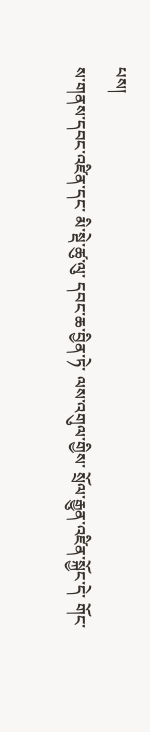པས།
ས་གནས་དབང་འཛིན་དང་ མི་སྡེ་ཚུ་ལུ་ དབང་ཆ་བྱིན་ཏེ་ ལས་འགུལ་གྱིས་ སྲོལ་རྒྱུན་འཛིན་སྐྱོང་དེ་ གོང་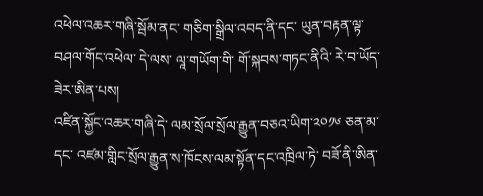འཕེལ་འཆར་གཞི་སྦོམ་ནང་ གཅིག་སྒྲིལ་འབད་ནི་དང་ ཡུན་བརྟན་ལྟ་བཤལ་གོང་འཕེལ་ དེ་ལས་ ལཱ་གཡོག་གི་ གོ་སྐབས་གཏང་ནིའི་ རེ་བ་ཡོད་ཟེར་ཨིན་པས།
འཛིན་སྐྱོང་འཆར་གཞི་དེ་ ལམ་སྲོལ་སྲོལ་རྒྱུན་བཅའ་ཡིག་༢༠༡༦ ཅན་མ་དང་ འཛམ་གླིང་སྲོལ་རྒྱུན་ས་ཁོངས་ལམ་སྟོན་དང་འཁྲིལ་ཏེ་ བཟོ་ནི་ཨིན་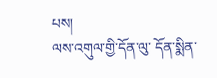པས།
ལས་འགུལ་གྱི་དོན་ལུ་ དོན་སྨིན་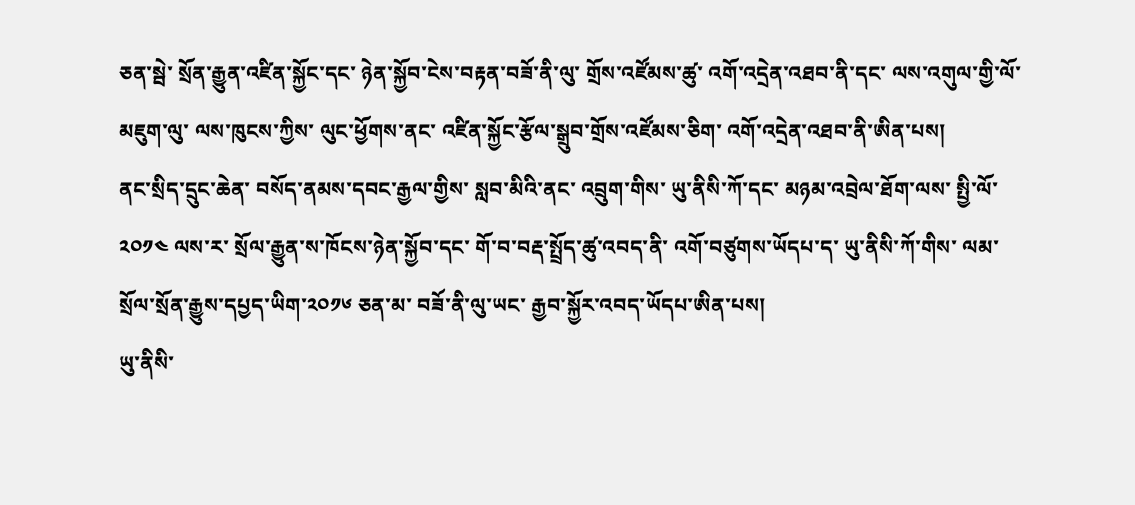ཅན་སྦེ་ སྲོན་རྒྱུན་འཛིན་སྐྱོང་དང་ ཉེན་སྐྱོབ་ངེས་བརྟན་བཟོ་ནི་ལུ་ གྲོས་འཛོམས་ཚུ་ འགོ་འདྲེན་འཐབ་ནི་དང་ ལས་འགུལ་གྱི་ལོ་མཇུག་ལུ་ ལས་ཁུངས་ཀྱིས་ ལུང་ཕྱོགས་ནང་ འཛིན་སྐྱོང་རྩོལ་སྒྲུབ་གྲོས་འཛོམས་ཅིག་ འགོ་འདྲེན་འཐབ་ནི་ཨིན་པས།
ནང་སྲིད་དྲུང་ཆེན་ བསོད་ནམས་དབང་རྒྱལ་གྱིས་ སླབ་མིའི་ནང་ འབྲུག་གིས་ ཡུ་ནིསི་ཀོ་དང་ མཉམ་འབྲེལ་ཐོག་ལས་ སྤྱི་ལོ་༢༠༡༤ ལས་ར་ སྲོལ་རྒྱུན་ས་ཁོངས་ཉེན་སྐྱོབ་དང་ གོ་བ་བརྡ་སྤྲོད་ཚུ་འབད་ནི་ འགོ་བཙུགས་ཡོདཔ་ད་ ཡུ་ནིསི་ཀོ་གིས་ ལམ་སྲོལ་སྲོན་རྒྱུས་དཔྱད་ཡིག་༢༠༡༦ ཅན་མ་ བཟོ་ནི་ལུ་ཡང་ རྒྱབ་སྐྱོར་འབད་ཡོདཔ་ཨིན་པས།
ཡུ་ནིསི་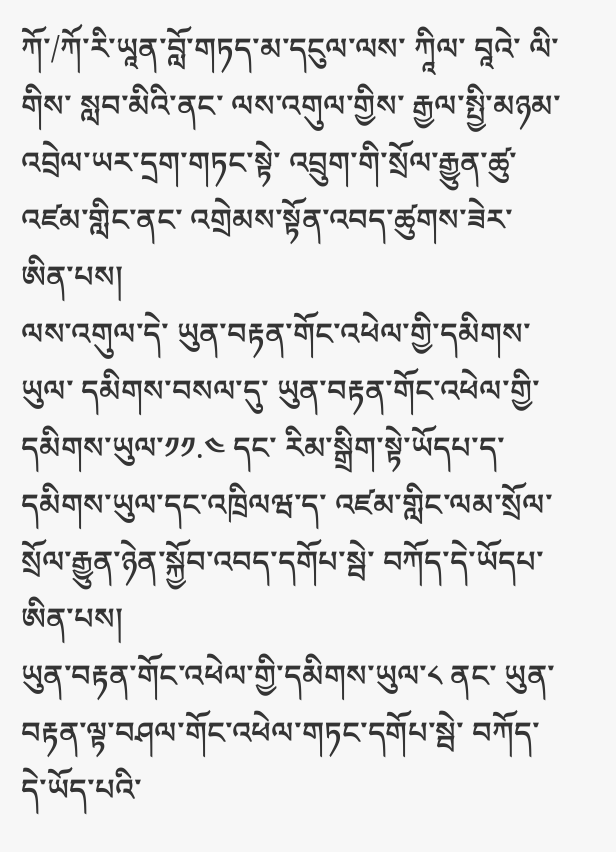ཀོ་/ཀོ་རི་ཡཱན་བློ་གཏད་མ་དངུལ་ལས་ ཀཱིལ་ བཱའེ་ ལི་གིས་ སླབ་མིའི་ནང་ ལས་འགུལ་གྱིས་ རྒྱལ་སྤྱི་མཉམ་འབྲེལ་ཡར་དྲག་གཏང་སྟེ་ འབྲུག་གི་སྲོལ་རྒྱུན་ཚུ་ འཛམ་གླིང་ནང་ འགྲེམས་སྟོན་འབད་ཚུགས་ཟེར་ཨིན་པས།
ལས་འགུལ་དེ་ ཡུན་བརྟན་གོང་འཕེལ་གྱི་དམིགས་ཡུལ་ དམིགས་བསལ་དུ་ ཡུན་བརྟན་གོང་འཕེལ་གྱི་དམིགས་ཡུལ་༡༡.༤ དང་ རིམ་སྒྲིག་སྟེ་ཡོདཔ་ད་ དམིགས་ཡུལ་དང་འཁྲིལཝ་ད་ འཛམ་གླིང་ལམ་སྲོལ་སྲོལ་རྒྱུན་ཉེན་སྐྱོབ་འབད་དགོཔ་སྦེ་ བཀོད་དེ་ཡོདཔ་ཨིན་པས།
ཡུན་བརྟན་གོང་འཕེལ་གྱི་དམིགས་ཡུལ་༨ ནང་ ཡུན་བརྟན་ལྟ་བཤལ་གོང་འཕེལ་གཏང་དགོཔ་སྦེ་ བཀོད་དེ་ཡོད་པའི་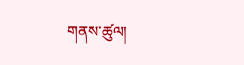གནས་ཚུལ།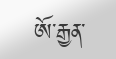ཨོ་རྒྱན་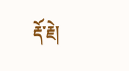རྡོ་རྗེ།